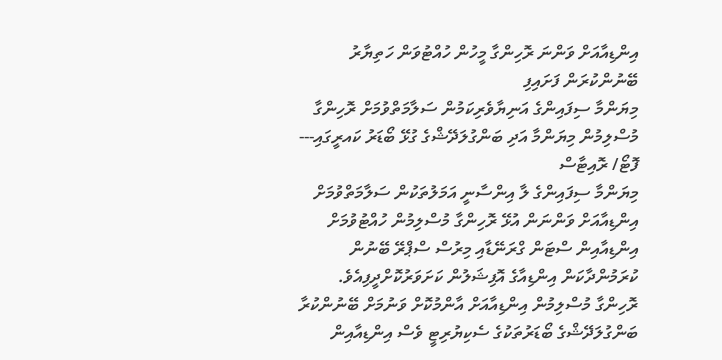އިންޑިއާއަށް ވަންނަ ރޮހިންގާ މީހުން ހުއްޓުވަން ހަތިޔާރު ބޭނުންކުރަން ފަށައިފި
މިޔަންމާ ސިފައިންގެ އަނިޔާވެރިކަމުން ސަލާމަތްވުމަށް ރޮހިންގާ މުސްލިމުން މިޔަންމާ އަދި ބަންގުލަދޭޝްގެ ގުޅޭ ބޯޑަރު ކައރީގައި--- ފޮޓޯ/ ރޮއިޓާސް
މިޔަންމާ ސިފައިންގެ ލާ އިންސާނީ އަމަލުތަކުން ސަލާމަތްވުމަށް އިންޑިއާއަށް ވަންނަން އުޅޭ ރޮހިންގާ މުސްލިމުން ހުއްޓުވުމަށް އިންޑިއާއިން ސްޓަން ގްރަނޭޑާއި މިރުސް ސްޕްރޭ ބޭނުން ކުރަމުންދާކަން އިންޑިއާގެ އޮފިޝަލުން ކަށަވަރުކޮށްދީފިއެވެ.
ރޮހިންގާ މުސްލިމުން އިންޑިއާއަށް އާންމުކޮށް ވަނުމަށް ބޭނުންކުރާ ބަންގުލަދޭޝްގެ ބޯޑަރުތަކުގެ ސެކިޔުރިޓީ ވެސް އިންޑިއާއިން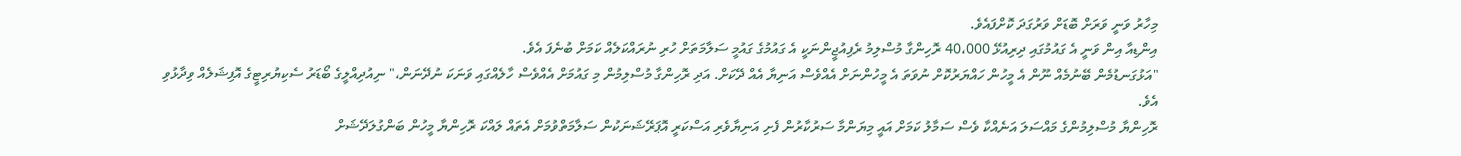މިހާރު ވަނީ ވަރަށް ބޮޑަށް ވަރުގަދަ ކޮށްފައެވެ.
އިންޑިއާ އިން ވަނީ އެ ގައުމުގައި ދިރިއުޅޭ 40،000 ރޮހިންގާ މުސްލިމު ރެފިއުޖީންނަކީ އެ ގައުމުގެ ގައުމީ ސަލާމަތަށް ހުރި ނުރައްކަލެއް ކަމަށް ބުނެފަ އެވެ.
"އަޅުގަނޑުމެން ބޭނުމެއް ނޫން އެ މީހުން ހައްޔަރުކޮށް ނުވަތަ އެ މީހުންނަށް އެއްވެސް އަނިޔާ އެއް ދޭކަށް. އަދި ރޮހިންގާ މުސްލިމުން މި ގައުމަށް އެއްވެސް ހާލެއްގައި ވަނަކަ ނުދޭނަން،" ނިއުދިއްލީގެ ބޯޑަރު ސެކިޔުރިޓީގެ އޮފިޝަލެއް ވިދާޅުވި އެވެ.
ރޮހިންޔާ މުސްލިމުންގެ މައްސަލަ އަނެއްކާ ވެސް ސަމާލު ކަމަށް އައީ މިޔަންމާ ސަރުކާރުން ފެށި އަނިޔާވެރި އަސްކަރީ އޮޕަރޭޝަނަކުން ސަލާމަތްވުމަށް އެތައް ލައްކަ ރޮހިންޔާ މީހުން ބަންގުލަދޭޝަށް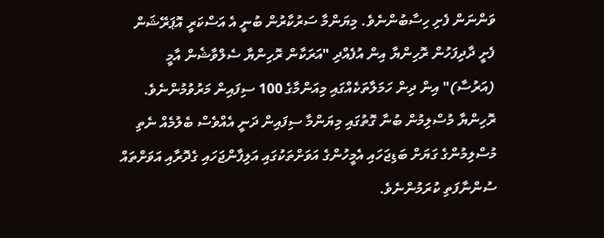ވަންނަން ފެށި ހިސާބުންނެވެ. މިޔަންމާ ސަރުކާރުން ބުނީ އެ އަސްކަރީ އޮޕަރޭޝަން ފެށީ ދާދިފަހުން ރޮހިންޔާ އިން އުފެއްދި "އަރަކާން ރޮހިންޔާ ސެލްވާޝެން އާމީ (އަރުސާ)" އިން ދިން ހަމަލާތަކެއްގައި މިއަންމާގެ 100 ސިފައިން މަރުވުމުންނެވެ.
ރޮހިންޔާ މުސްލިމުން ބުނާ ގޮތުގައި މިޔަންމާ ސިފައިން ދަނީ އެއްވެސް ބެލުމެއް ނެތި މުސްލިމުންގެ ގަޔަށް ބަޑިޖަހައި އެމީހުންގެ އަވަށްތަކުގައި އަލިފާންޖަހައި ގެދޮރާއި އަވަށްތައް ސުންނާފަތި ކުރަމުންނެވެ.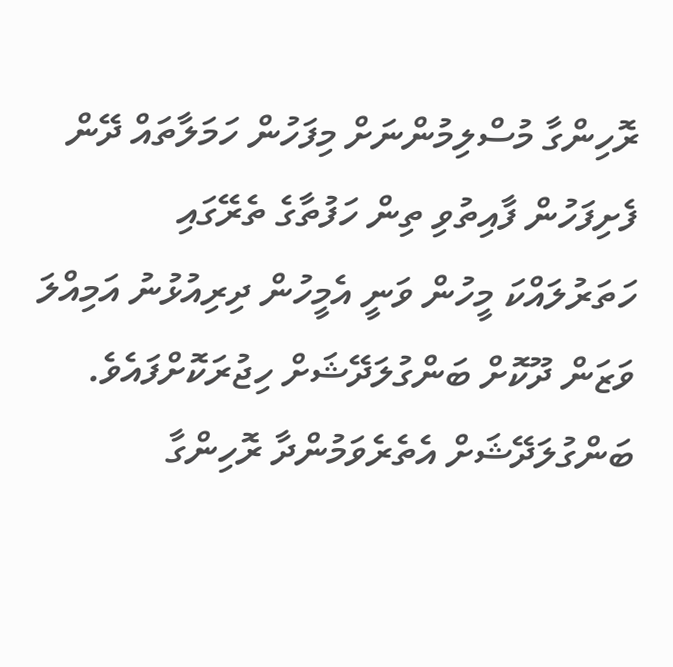ރޮހިންގާ މުސްލިމުންނަށް މިފަހުން ހަމަލާތައް ދޭން ފެށިފަހުން ފާއިތުވި ތިން ހަފުތާގެ ތެރޭގައި ހަތަރުލައްކަ މީހުން ވަނީ އެމީހުން ދިރިއުޅުނު އަމިއްލަ ވަޒަން ދޫކޮށް ބަންގުލަދޭޝަށް ހިޖުރަކޮށްފައެވެ.
ބަންގުލަދޭޝަށް އެތެރެވަމުންދާ ރޮހިންގާ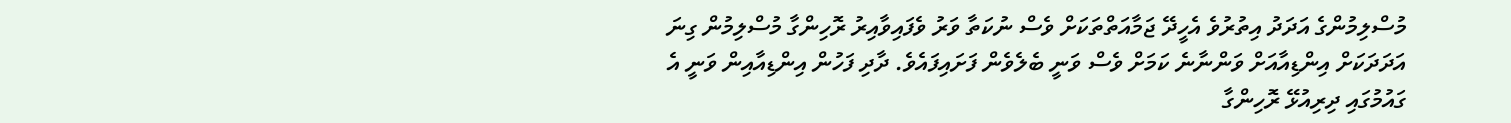މުސްލިމުންގެ އަދަދު އިތުރުވެ އެހީދޭ ޖަމާއަތްތަކަށް ވެސް ނުކަތާ ވަރު ވެފައިވާއިރު ރޮހިންގާ މުސްލިމުން ގިނަ އަދަދަކަށް އިންޑިއާއަށް ވަންނާނެ ކަމަށް ވެސް ވަނީ ބެލެވެން ފަށައިފައެވެ. ދާދި ފަހުން އިންޑިއާއިން ވަނީ އެ ގައުމުގައި ދިރިއުޅޭ ރޮހިންގާ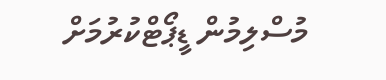މުސްލިމުން ޑީޕޯޓްކުރުމަށް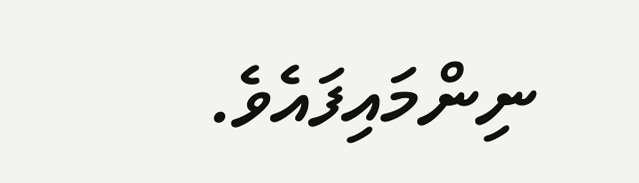ނިންމައިފައެވެ.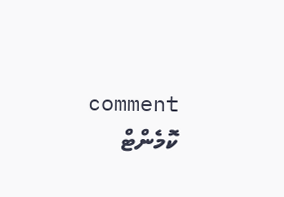comment ކޮމެންޓް